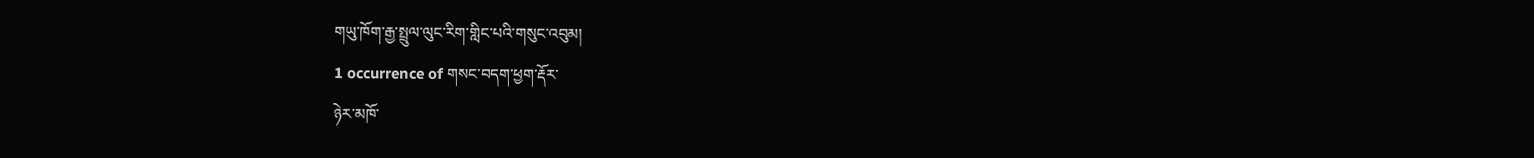གཡུ་ཁོག་རྒྱ་སྤྲུལ་ལུང་རིག་གླིང་པའི་གསུང་འབུམ།
1 occurrence of གསང་བདག་ཕྱག་རྡོར་
ཉེར་མཁོ་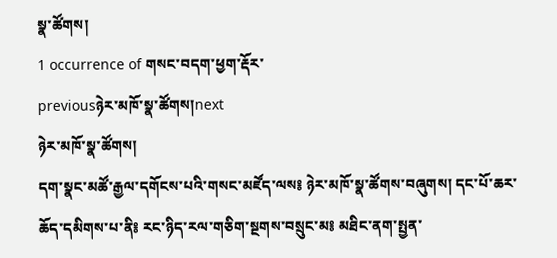སྣ་ཚོགས།
1 occurrence of གསང་བདག་ཕྱག་རྡོར་
previousཉེར་མཁོ་སྣ་ཚོགས།next
ཉེར་མཁོ་སྣ་ཚོགས།
དག་སྣང་མཚོ་རྒྱལ་དགོངས་པའི་གསང་མཛོད་ལས༔ ཉེར་མཁོ་སྣ་ཚོགས་བཞུགས། དང་པོ་ཆར་ཆོད་དམིགས་པ་ནི༔ རང་ཉིད་རལ་གཅིག་སྔགས་བསྲུང་མ༔ མཐིང་ནག་སྤྱན་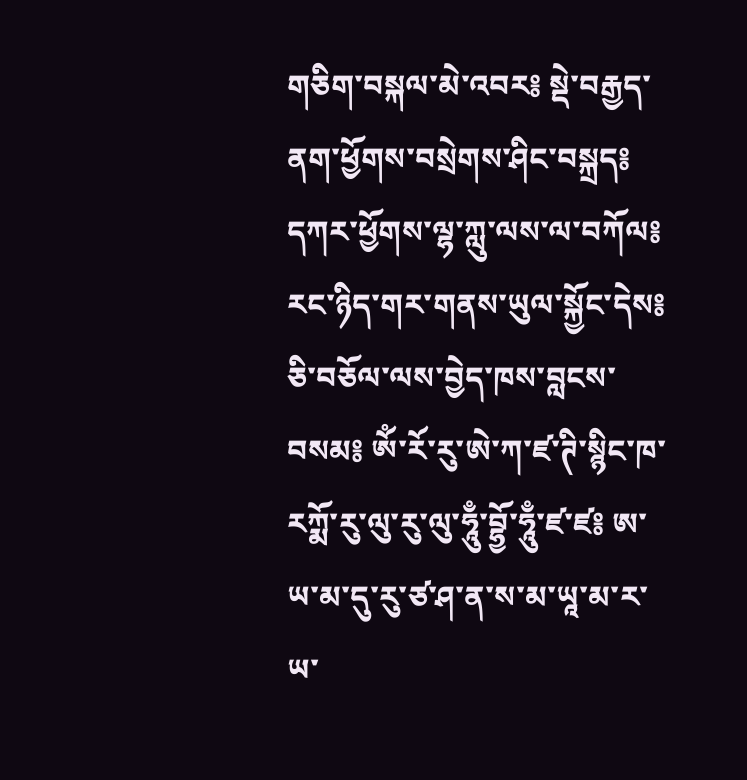གཅིག་བསྐལ་མེ་འབར༔ སྡེ་བརྒྱད་ནག་ཕྱོགས་བསྲེགས་ཤིང་བསྐྲད༔ དཀར་ཕྱོགས་ལྷ་ཀླུ་ལས་ལ་བཀོལ༔ རང་ཉིད་གར་གནས་ཡུལ་སྐྱོང་དེས༔ ཅི་བཅོལ་ལས་བྱེད་ཁས་བླངས་བསམ༔ ཨོཾ་རོ་རུ་ཨེ་ཀ་ཛ་ཊི་སྙིང་ཁ་རཀྨོ་རུ་ལུ་རུ་ལུ་ཧཱུྃ་བྷྱོ་ཧཱུྃ་ཛ་ཛ༔ ཨ་ཡ་མ་དུ་རུ་ཙ་ཤ་ན་ས་མ་ཡཱ་མ་ར་ཡ་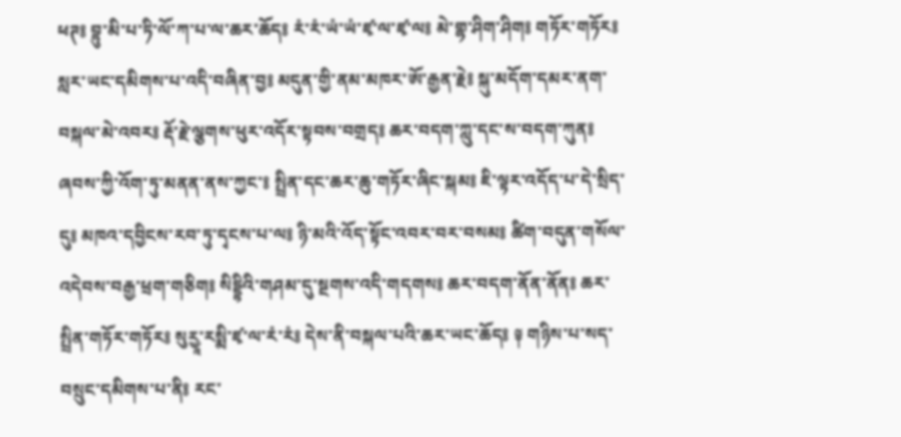ཕཊ༔ བྷུ་མི་པ་ཏི་ལོ་ཀ་པ་ལ་ཆར་ཆོད༔ རཾ་རཾ་ཡཾ་ཡཾ་ཛྭ་ལ་ཛྭ་ལ༔ མེ་གྷ་ཤིག་ཤིག༔ གཏོར་གཏོར༔ སླར་ཡང་དམིགས་པ་འདི་བཞིན་བྱ༔ མདུན་གྱི་ནམ་མཁར་ཨོ་རྒྱན་རྗེ༔ སྐུ་མདོག་དམར་ནག་བསྐལ་མེ་འབར༔ རྡོ་རྗེ་ལྕགས་ཕུར་འདོར་སྟབས་བགྲད༔ ཆར་བདག་ཀླུ་དང་ས་བདག་ཀུན༔ ཞབས་ཀྱི་འོག་ཏུ་མནན་ནས་ཀྱང་༔ སྤྲིན་དང་ཆར་ཆུ་གཏོར་ཞིང་སྐམ༔ ཇི་ལྟར་འདོད་པ་དེ་སྲིད་དུ༔ མཁའ་དབྱིངས་རབ་ཏུ་དྭངས་པ་ལ༔ ཉི་མའི་འོད་སྟོང་འབར་བར་བསམ༔ ཚིག་བདུན་གསོལ་འདེབས་བརྒྱ་ཕྲག་གཅིག༔ སིདྡྷིའི་གཤམ་དུ་སྔགས་འདི་གདགས༔ ཆར་བདག་ནོན་ནོན༔ ཆར་སྤྲིན་གཏོར་གཏོར༔ སུརྱཱ་རསྨི་ཛྭ་ལ་རཾ་རཾ༔ དེས་ནི་བསྐལ་པའི་ཆར་ཡང་ཆོད༔ ༈ གཉིས་པ་སད་བསྲུང་དམིགས་པ་ནི༔ རང་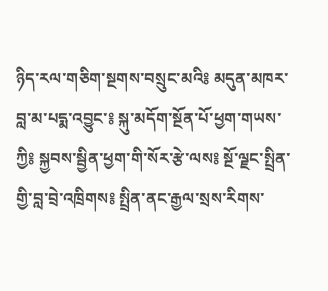ཉིད་རལ་གཅིག་སྔགས་བསྲུང་མའི༔ མདུན་མཁར་བླ་མ་པདྨ་འབྱུང་༔ སྐུ་མདོག་སྔོན་པོ་ཕྱག་གཡས་ཀྱི༔ སྐྱབས་སྦྱིན་ཕྱག་གི་སོར་རྩེ་ལས༔ སྔོ་ལྗང་སྤྲིན་གྱི་བླ་བྲེ་འཁྲིགས༔ སྤྲིན་ནང་རྒྱལ་སྲས་རིགས་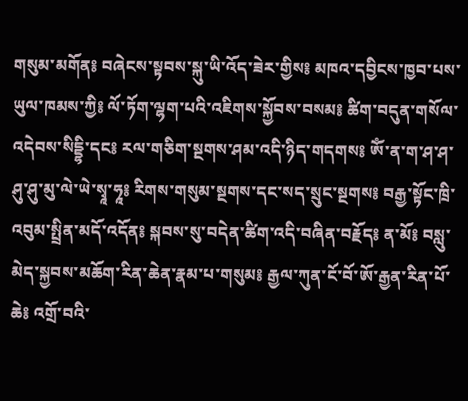གསུམ་མགོན༔ བཞེངས་སྟབས་སྐུ་ཡི་འོད་ཟེར་གྱིས༔ མཁའ་དབྱིངས་ཁྱབ་པས་ཡུལ་ཁམས་ཀྱི༔ ལོ་ཏོག་ལྷག་པའི་འཇིགས་སྐྱོབས་བསམ༔ ཚིག་བདུན་གསོལ་འདེབས་སིདྡྷི་དང༔ རལ་གཅིག་སྔགས་ཤམ་འདི་ཉིད་གདགས༔ ཨོཾ་ན་ག་ཤ་ཤ་ཤུ་ཤུ་མུ་ལེ་ཡེ་སྭཱ་ཧཱ༔ རིགས་གསུམ་སྔགས་དང་སད་སྲུང་སྔགས༔ བརྒྱ་སྟོང་ཁྲི་འབུམ་སྤྲིན་མདོ་འདོན༔ སྐབས་སུ་བདེན་ཚིག་འདི་བཞིན་བརྗོད༔ ན་མོ༔ བསླུ་མེད་སྐྱབས་མཆོག་རིན་ཆེན་རྣམ་པ་གསུམ༔ རྒྱལ་ཀུན་ངོ་བོ་ཨོ་རྒྱན་རིན་པོ་ཆེ༔ འགྲོ་བའི་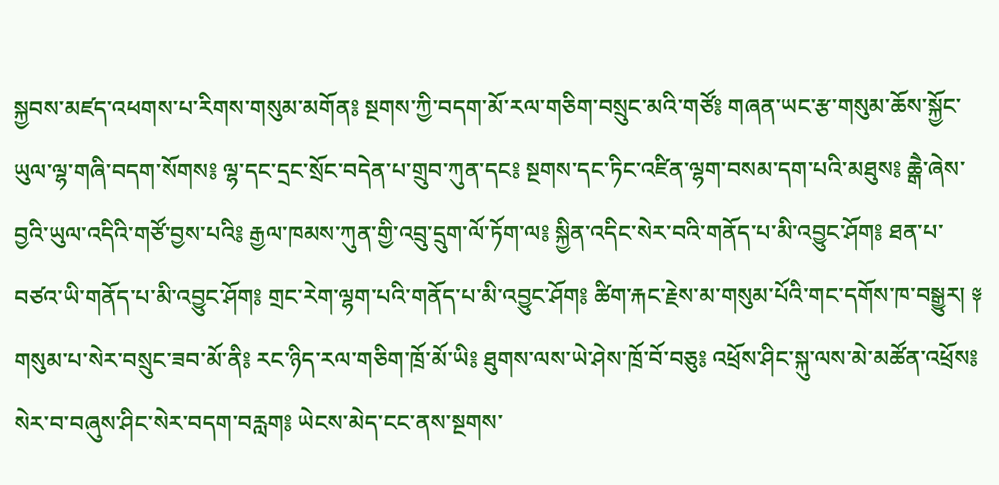སྐྱབས་མཛད་འཕགས་པ་རིགས་གསུམ་མགོན༔ སྔགས་ཀྱི་བདག་མོ་རལ་གཅིག་བསྲུང་མའི་གཙོ༔ གཞན་ཡང་རྩ་གསུམ་ཆོས་སྐྱོང་ཡུལ་ལྷ་གཞི་བདག་སོགས༔ ལྷ་དང་དྲང་སྲོང་བདེན་པ་གྲུབ་ཀུན་དང༔ སྔགས་དང་ཏིང་འཛིན་ལྷག་བསམ་དག་པའི་མཐུས༔ ཆྒཻ་ཞེས་བྱའི་ཡུལ་འདིའི་གཙོ་བྱས་པའི༔ རྒྱལ་ཁམས་ཀུན་གྱི་འབྲུ་དྲུག་ལོ་ཏོག་ལ༔ སྐྱིན་འདིང་སེར་བའི་གནོད་པ་མི་འབྱུང་ཤོག༔ ཐན་པ་བཙའ་ཡི་གནོད་པ་མི་འབྱུང་ཤོག༔ གྲང་རེག་ལྷག་པའི་གནོད་པ་མི་འབྱུང་ཤོག༔ ཚིག་རྐང་རྗེས་མ་གསུམ་པོའི་གང་དགོས་ཁ་བསྒྱུར། ༈ གསུམ་པ་སེར་བསྲུང་ཟབ་མོ་ནི༔ རང་ཉིད་རལ་གཅིག་ཁྲོ་མོ་ཡི༔ ཐུགས་ལས་ཡེ་ཤེས་ཁྲོ་བོ་བཅུ༔ འཕྲོས་ཤིང་སྐུ་ལས་མེ་མཚོན་འཕྲོས༔ སེར་བ་བཞུས་ཤིང་སེར་བདག་བརླག༔ ཡེངས་མེད་ངང་ནས་སྔགས་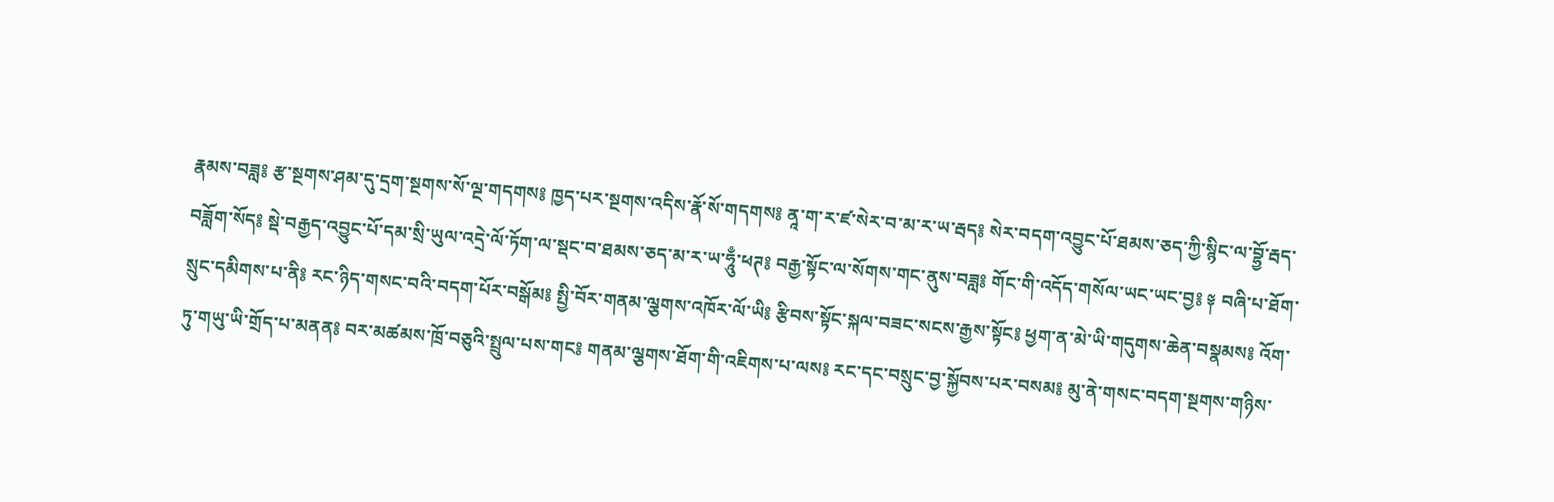རྣམས་བཟླ༔ རྩ་སྔགས་ཤམ་དུ་དྲག་སྔགས་སོ་ལྔ་གདགས༔ ཁྱད་པར་སྔགས་འདིས་རྣོ་སོ་གདགས༔ ནཱ་ག་ར་ཛ་སེར་བ་མ་ར་ཡ་རྦད༔ སེར་བདག་འབྱུང་པོ་ཐམས་ཅད་ཀྱི་སྙིང་ལ་བྷྱོ་རྦད་བཟློག་སོད༔ སྡེ་བརྒྱད་འབྱུང་པོ་དམ་སྲི་ཡུལ་འདྲེ་ལོ་ཏོག་ལ་སྡང་བ་ཐམས་ཅད་མ་ར་ཡ་ཧཱུྃ་ཕཊ༔ བརྒྱ་སྟོང་ལ་སོགས་གང་ནུས་བཟླ༔ གོང་གི་འདོད་གསོལ་ཡང་ཡང་བྱ༔ ༈ བཞི་པ་ཐོག་སྲུང་དམིགས་པ་ནི༔ རང་ཉིད་གསང་བའི་བདག་པོར་བསྒོམ༔ སྤྱི་བོར་གནམ་ལྕགས་འཁོར་ལོ་ཡི༔ རྩིབས་སྟོང་སྐལ་བཟང་སངས་རྒྱས་སྟོང༔ ཕྱག་ན་མེ་ཡི་གདུགས་ཆེན་བསྣམས༔ འོག་ཏུ་གཡུ་ཡི་གྲོད་པ་མནན༔ བར་མཚམས་ཁྲོ་བཅུའི་སྤྲུལ་པས་གང༔ གནམ་ལྕགས་ཐོག་གི་འཇིགས་པ་ལས༔ རང་དང་བསྲུང་བྱ་སྐྱོབས་པར་བསམ༔ མུ་ནེ་གསང་བདག་སྔགས་གཉིས་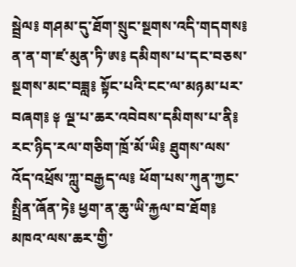སྦྲེལ༔ གཤམ་དུ་ཐོག་སྲུང་སྔགས་འདི་གདགས༔ ན་ན་ག་ཛ་མུན་ཏི་ཨ༔ དམིགས་པ་དང་བཅས་སྔགས་མང་བཟླ༔ སྟོང་པའི་ངང་ལ་མཉམ་པར་བཞག༔ ༈ ལྔ་པ་ཆར་འབེབས་དམིགས་པ་ནི༔ རང་ཉིད་རལ་གཅིག་ཁྲོ་མོ་ཡི༔ ཐུགས་ལས་འོད་འཕྲོས་ཀླུ་བརྒྱད་ལ༔ ཕོག་པས་ཀུན་ཀྱང་སྤྲིན་ཞོན་ཏེ༔ ཕྱག་ན་ཆུ་ཡི་རྐྱལ་བ་ཐོག༔ མཁའ་ལས་ཆར་གྱི་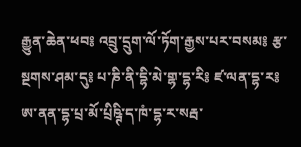རྒྱུན་ཆེན་ཕབ༔ འབྲུ་དྲུག་ལོ་ཏོག་རྒྱས་པར་བསམ༔ རྩ་སྔགས་ཤམ་དུ༔ པ་ཎི་ནི་དྷི་མེ་གྷ་དྷ་རི༔ ཛ་ལན་དྷ་ར༔ ཨ་ནན་དྷ་པྲ་མོ་པྲིཥྚི་ད་ཁཾ་དྷ་ར་སརྦ་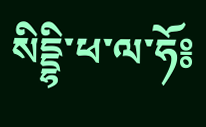སིདྡྷི་ཕ་ལ་ཧོ༔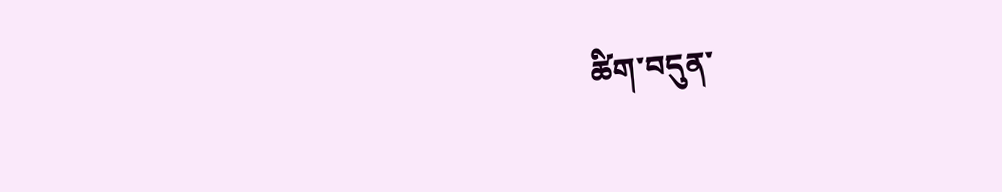ཚིག་བདུན་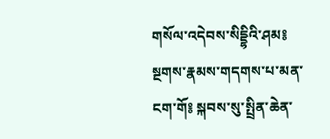གསོལ་འདེབས་སིདྡྷིའི་ཤམ༔ སྔགས་རྣམས་གདགས་པ་མན་ངག་གོ༔ སྐབས་སུ་སྤྲིན་ཆེན་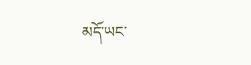མདོ་ཡང་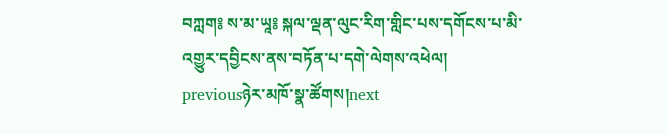བཀླག༔ ས་མ་ཡཱ༔ སྐལ་ལྡན་ལུང་རིག་གླིང་པས་དགོངས་པ་མི་འགྱུར་དབྱིངས་ནས་བཏོན་པ་དགེ་ལེགས་འཕེལ།
previousཉེར་མཁོ་སྣ་ཚོགས།next